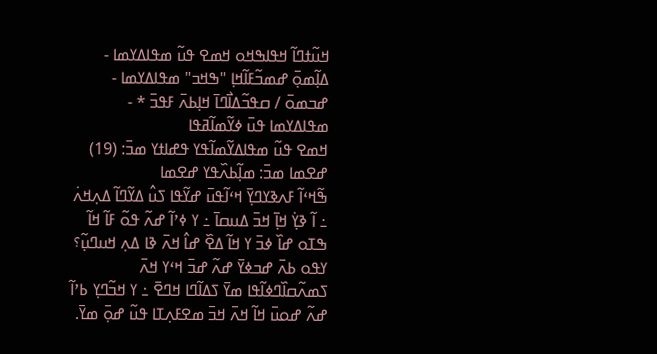ߞߎ߬ߙߣߊ߬ ߞߟߊߒߞߋ ߞߘߐ ߟߎ߬ ߘߟߊߡߌߘߊ - ߡߊ߲߬ߘߋ߲߫ ߝߘߏ߬ߓߊ߬ߞߊ߲ "ߒߞߏ" ߘߟߊߡߌߘߊ - ߝߏߘߋ߫ / ߛߟߏ߬ߡߊ߯ߣߊ߫ ߞߊ߲ߕߍ߫ ߓߟߏ߫ * - ߘߟߊߡߌߘߊ ߟߎ߫ ߦߌ߬ߘߊ߬ߥߟߊ
ߞߘߐ ߟߎ߬ ߘߟߊߡߌ߬ߘߊ߬ߟߌ ߟߝߊߙߌ ߘߏ߫: (19) ߝߐߘߊ ߘߏ߫: ߘߊ߲߬ߕߍ߰ߟߌ ߝߐߘߊ
ߒ߬ߞߵߊ߬ ߓߍߢߌߣߌ߲߫ ߞߵߊ߬ߟߎ߫ ߝߌ߬ߟߊ ߖߎ߮ ߡߌ߬ߣߊ߬ ߡߍ߲ߞߍ߭ ߸ ߊ߬ ߢߌ߲߭ ߞߊ߲߫ ߞߏ߫ ߡߎߛߊ߫ ߸ ߌ ߦߴߊ߬ ߝߍ߬ ߟߋ߬ ߓߊ߬ ߞߊ߬ ߒߠߋ ߝߊ߰ ߦߏ߫ ߌ ߞߊ߬ ߡߐ߰ ߝߊ߮ ߞߍ߫ ߢߊ ߡߍ߲ ߞߎߣߎ߲߬؟ ߌߟߋ ߕߍ߫ ߝߏߦߌ߫ ߝߍ߬ ߝߏ߫ ߞߵߌ ߞߍ߫ ߖߘߍ߬ߛߊ߰ߣߦߊ߬ߟߊ ߘߌ߫ ߖߡߊ߬ߣߊ ߞߣߐ߫ ߸ ߌ ߞߏ߬ߣߌ߲ ߕߴߊ߬ ߝߍ߬ ߝߋߎ߫ ߞߊ߬ ߞߍ߫ ߞߏ߫ ߘߐߓߍ߲ߠߊ ߟߎ߬ ߝߋ߲߫ ߘߌ߫.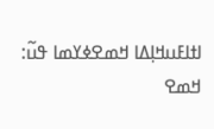ߊߙߊߓߎߞߊ߲ߡߊ ߞߘߐߦߌߘߊ ߟߎ߬:
ߞߘߐ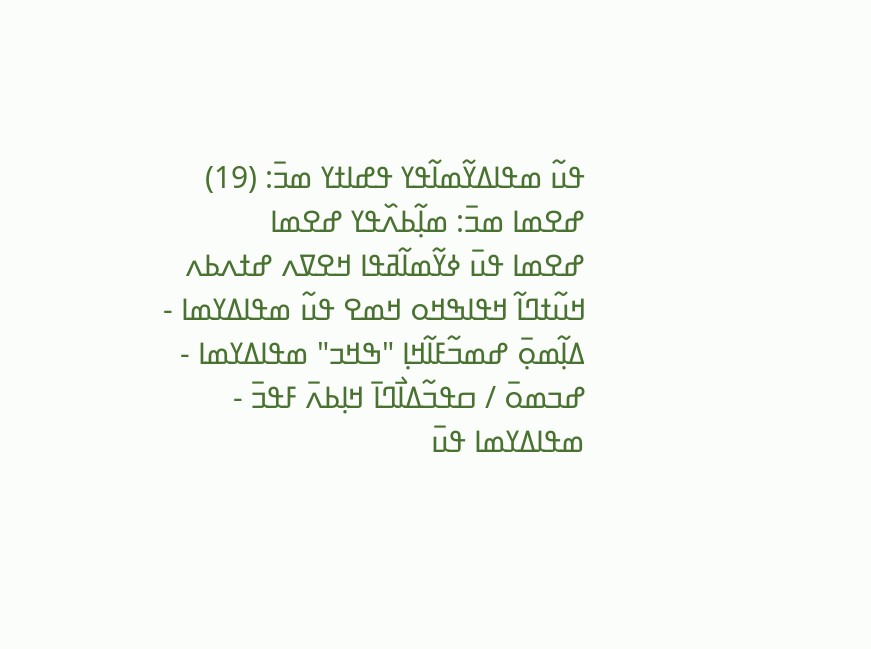ߟߎ߬ ߘߟߊߡߌ߬ߘߊ߬ߟߌ ߟߝߊߙߌ ߘߏ߫: (19) ߝߐߘߊ ߘߏ߫: ߘߊ߲߬ߕߍ߰ߟߌ ߝߐߘߊ
ߝߐߘߊ ߟߎ߫ ߦߌ߬ߘߊ߬ߥߟߊ ߞߐߜߍ ߝߙߍߕߍ
ߞߎ߬ߙߣߊ߬ ߞߟߊߒߞߋ ߞߘߐ ߟߎ߬ ߘߟߊߡߌߘߊ - ߡߊ߲߬ߘߋ߲߫ ߝߘߏ߬ߓߊ߬ߞߊ߲ "ߒߞߏ" ߘߟߊߡߌߘߊ - ߝߏߘߋ߫ / ߛߟߏ߬ߡߊ߯ߣߊ߫ ߞߊ߲ߕߍ߫ ߓߟߏ߫ - ߘߟߊߡߌߘߊ ߟߎ߫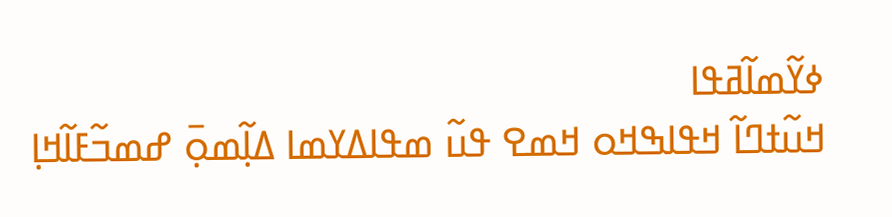ߦߌ߬ߘߊ߬ߥߟߊ
ߞߎ߬ߙߣߊ߬ ߞߟߊߒߞߋ ߞߘߐ ߟߎ߬ ߘߟߊߡߌߘߊ ߡߊ߲߬ߘߋ߲߫ ߝߘߏ߬ߓߊ߬ߞߊ߲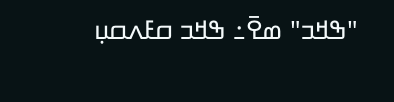"ߒߞߏ" ߘߐ߫߸ ߒߞߏ ߛߓߍߛߎ߲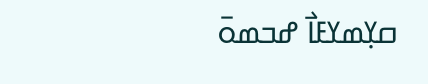ߛߌ߲ߘߌߓߊ߯ ߝߏߘߋ߫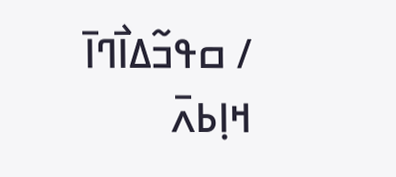/ ߛߟߏ߬ߡߊ߯ߣߊ߫ ߞߊ߲ߕߍ߫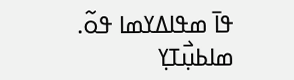ߟߊ߫ ߘߟߊߡߌߘߊ ߟߋ߬.
ߘߊߕߎ߲߯ߠߌ߲